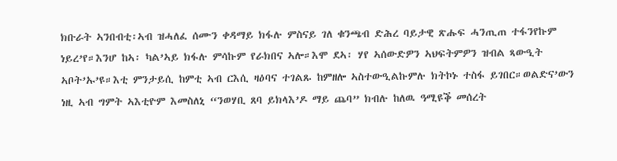ክቡራት ኣንበብቲ፡ኣብ ዝሓለፈ ሰሙን ቀዳማይ ክፋሉ ምስናይ ገለ ቁንጫብ ድሕረ ባይታዊ ጽሑፍ ሓንጢጠ ተፋንየኩም ነይረ’የ።እንሆ ከኣ፡ ካል’ኣይ ክፋሉ ምሳኩም የራክበና ኣሎ።እሞ ደኣ፡ ሃየ ኣሰውድዎን ኣህፍትምዎን ዝብል ጻውዒት ኣቦት’ኡ’ዩ።እቲ ምንታይሲ ከምቲ ኣብ ርእሲ ዛዕባና ተገልጹ ከምዘሎ ኣስተውዒልኩምሉ ክትኮኑ ተስፋ ይገበር።ወልድና’ውን ነዚ ኣብ ግምት ኣእቲዮም እመስለኒ “ንወሃቢ ጸባ ይክላእ’ዶ ማይ ጨባ” ክብሉ ከለዉ ዓሚዩቕ መሰረት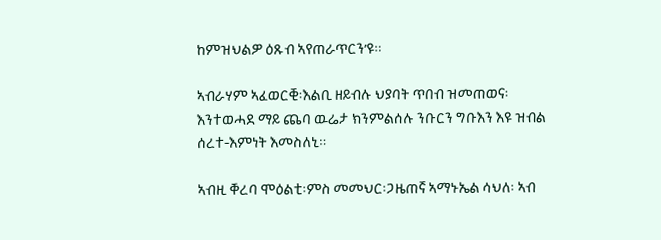ከምዝህልዎ ዕጹብ ኣየጠራጥርን’ዩ።

ኣብራሃም ኣፈወርቒ፡እልቢ ዘይብሉ ህያባት ጥበብ ዝመጠወና፡እንተወሓደ ማይ ጨባ ዉሬታ ክንምልሰሉ ንቡርን ግቡእን እዩ ዝብል ሰረተ-እምነት እመስለኒ።

ኣብዚ ቐረባ ሞዕልቲ፡ምስ መመህር፡ጋዜጠኛ ኣማኑኤል ሳህለ፡ ኣብ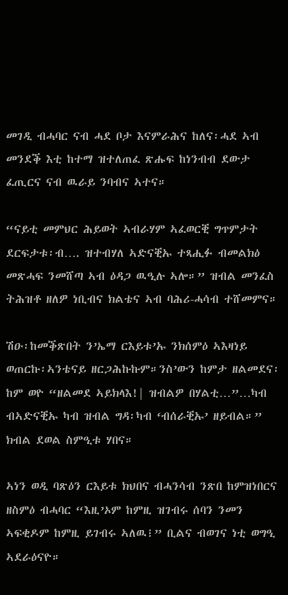መገዲ ብሓባር ናብ ሓደ ቦታ እናምራሕና ከለና፡ሓደ ኣብ መንደቕ እቲ ከተማ ዝተለጠፈ ጽሑፍ ከነንብብ ደውታ ፈጢርና ናብ ዉራይ ንባብና ኣተና።

“ናይቲ መምህር ሕይወት ኣብራሃም ኣፈወርቒ ግጥምታት ደርፍታቱ፡ብ…. ዝተብሃለ ኣድናቒኡ ተጻሒፉ ብመልክዕ መጽሓፍ ንመሸጣ ኣብ ዕዳጋ ዉዒሉ ኣሎ።” ዝብል መንፈስ ትሕዝቶ ዘለዎ ነቢብና ክልቴና ኣብ ባሕሪ-ሓሳብ ተሸመምና።

ሽዑ፡ከመቕጽበት ን’ኤማ ርእይቱ’ኡ ንክሰምዕ ኣእዛነይ ወጠርኩ፡ኣንቴናይ ዘርጋሕኩኩም።ንስ’ውን ከምታ ዘልመደና፡ከም ወዮ “ዘልመደ ኣይክላእ!| ዝብልዎ በሃልቲ…”…ካብ ብኣድናቒኡ ካብ ዝብል ግዳ፡ካብ ‘ብሰራቒኡ’ ዘይብል።” ክብል ደወል ስምዒቱ ሃበና።

ኣነን ወዲ ባጽዕን ርእይቱ ክህበና ብሓንሳብ ንጽበ ከምዝነበርና ዘስምዕ ብሓባር “እዚ’ኦም ከምዚ ዝገብሩ ሰባን ንመን ኣፍቂዶም ከምዚ ይገብሩ ኣለዉ፧” ቢልና ብወገና ነቲ ወግዒ ኣደራዕናዮ።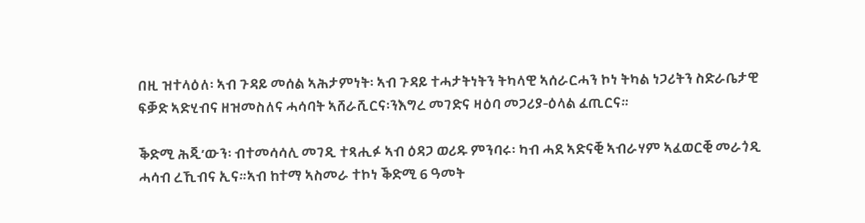በዚ ዝተላዕለ፡ ኣብ ጉዳይ መሰል ኣሕታምነት፡ ኣብ ጉዳይ ተሓታትነትን ትካላዊ ኣሰራርሓን ኮነ ትካል ነጋሪትን ስድራቤታዊ ፍቓድ ኣድሂብና ዘዝመስለና ሓሳባት ኣሸራሺርና፡ንእግረ መገድና ዛዕባ መጋሪያ-ዕላል ፈጢርና።

ቕድሚ ሕጂ’ውን፡ ብተመሳሳሊ መገዲ ተጻሒፉ ኣብ ዕዳጋ ወሪዱ ምንባሩ፡ ካብ ሓደ ኣድናቒ ኣብራሃም ኣፈወርቒ መራጎዲ ሓሳብ ረኺብና ኢና።ኣብ ከተማ ኣስመራ ተኮነ ቕድሚ 6 ዓመት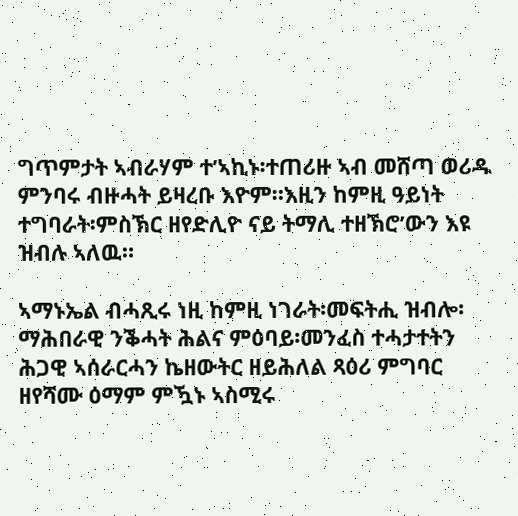ግጥምታት ኣብራሃም ተ’ኣኪኑ፡ተጠሪዙ ኣብ መሸጣ ወሪዱ ምንባሩ ብዙሓት ይዛረቡ እዮም።እዚን ከምዚ ዓይነት ተግባራት፡ምስኽር ዘየድሊዮ ናይ ትማሊ ተዘኽሮ’ውን እዩ ዝብሉ ኣለዉ።

ኣማኑኤል ብሓጺሩ ነዚ ከምዚ ነገራት፡መፍትሒ ዝብሎ፡ ማሕበራዊ ንቕሓት ሕልና ምዕባይ፡መንፈስ ተሓታተትን ሕጋዊ ኣሰራርሓን ኬዘውትር ዘይሕለል ጻዕሪ ምግባር ዘየሻሙ ዕማም ምዃኑ ኣስሚሩ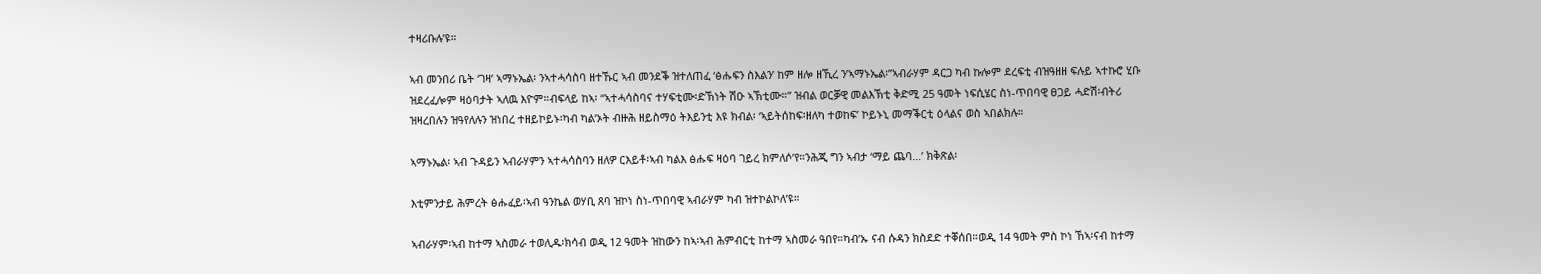ተዛሪቡሉ’ዩ።

ኣብ መንበሪ ቤት ‘ገዛ’ ኣማኑኤል፡ ንኣተሓሳስባ ዘተኹር ኣብ መንደቕ ዝተለጠፈ ‘ፅሑፍን ስእልን’ ከም ዘሎ ዘኺረ ን’ኣማኑኤል፡”ኣብራሃም ዳርጋ ካብ ኩሎም ደረፍቲ ብዝዓዘዘ ፍሉይ ኣተኩሮ ሂቡ ዝደረፈሎም ዛዕባታት ኣለዉ እዮም።ብፍላይ ከኣ፡ “ኣተሓሳስባና ተሃፍቲሙ፡ድኽነት ሽዑ ኣኽቲሙ።” ዝብል ወርቓዊ መልእኽቲ ቅድሚ 25 ዓመት ነፍሲሄር ስነ-ጥበባዊ ፀጋይ ሓድሽ፡ብትሪ ዝዛረበሉን ዝዓየለሉን ዝነበረ ተዘይኮይኑ፡ካብ ካል’ኦት ብዙሕ ዘይስማዕ ትእይንቲ እዩ ክብል፡ ‘ኣይትሰከፍ፡ዘለካ ተወከፍ’ ኮይኑኒ መማቕርቲ ዕላልና ወስ ኣበልክሉ።

ኣማኑኤል፡ ኣብ ጉዳይን ኣብራሃምን ኣተሓሳስባን ዘለዎ ርእይቶ፡ኣብ ካልእ ፅሑፍ ዛዕባ ገይረ ክምለሶ’የ።ንሕጂ ግን ኣብታ ‘ማይ ጨባ…’ ክቅጽል፡

እቲምንታይ ሕምረት ፅሑፈይ፡ኣብ ዓንኬል ወሃቢ ጸባ ዝኮነ ስነ-ጥበባዊ ኣብራሃም ካብ ዝተኮልኮለ’ዩ።

ኣብራሃም፡ኣብ ከተማ ኣስመራ ተወሊዱ፡ክሳብ ወዲ 12 ዓመት ዝከውን ከኣ፡ኣብ ሕምብርቲ ከተማ ኣስመራ ዓበየ።ካብ’ኡ ናብ ሱዳን ክስደድ ተቐሰበ።ወዲ 14 ዓመት ምስ ኮነ ኸኣ፡ናብ ከተማ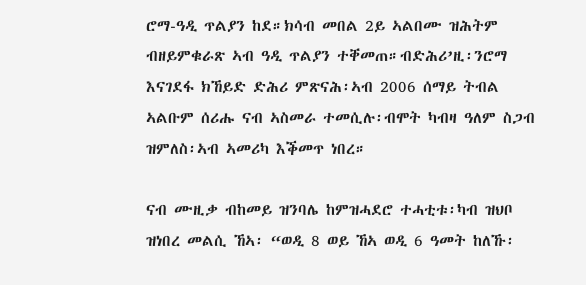ሮማ-ዓዲ ጥልያን ከደ።ክሳብ መበል 2ይ ኣልበሙ ዝሕትም ብዘይምቁራጽ ኣብ ዓዲ ጥልያን ተቐመጠ።ብድሕሪ’ዚ፡ንሮማ እናገደፋ ክኸይድ ድሕሪ ምጽናሕ፡ኣብ 2006 ሰማይ ትብል ኣልቡም ሰሪሑ ናብ ኣስመራ ተመሲሉ፡ብሞት ካብዛ ዓለም ስጋብ ዝምለስ፡ኣብ ኣመሪካ እቕመጥ ነበረ።

ናብ ሙዚቃ ብከመይ ዝንባሌ ከምዝሓደሮ ተሓቲቱ፡ካብ ዝህቦ ዝነበረ መልሲ ኸኣ፡ “ወዲ 8 ወይ ኸኣ ወዲ 6 ዓመት ከለኹ፡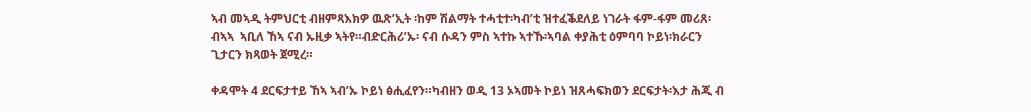ኣብ መኣዲ ትምህርቲ ብዘምጻእክዎ ዉጽ’ኢት ፡ከም ሽልማት ተሓቲተ፡ካብ’ቲ ዝተፈቕደለይ ነገራት ፋም-ፋም መሪጸ፡ብኣኣ  ኣቢለ ኸኣ ናብ ኡዚቃ ኣትየ።ብድርሕሪ’ኡ፡ ናብ ሱዳን ምስ ኣተኩ ኣተኹ፡ኣባል ቀያሕቲ ዕምባባ ኮይነ፡ክራርን ጊታርን ክጻወት ጀሚረ።

ቀዳሞት 4 ደርፍታተይ ኸኣ ኣብ’ኡ ኮይነ ፅሒፈየን።ካብዘን ወዲ 13 ኦኣመት ኮይነ ዝጸሓፍክወን ደርፍታት፡እታ ሕጂ ብ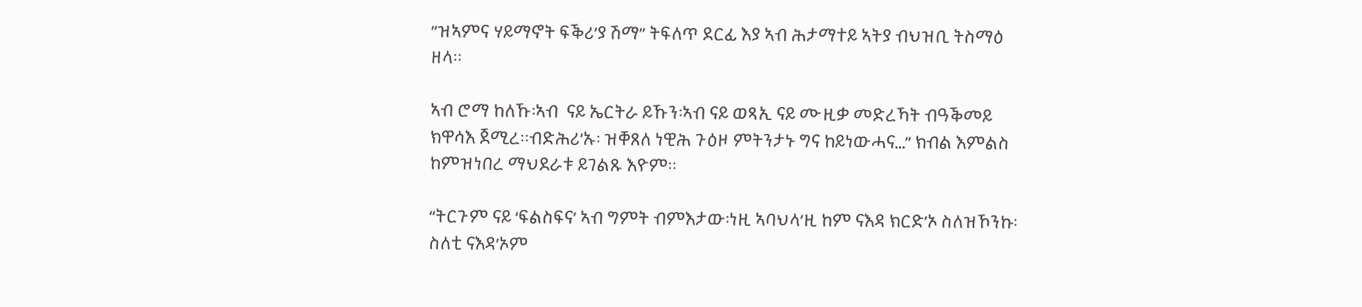”ዝኣምና ሃይማኖት ፍቕሪ’ያ ሽማ” ትፍለጥ ደርፊ እያ ኣብ ሕታማተይ ኣትያ ብህዝቢ ትስማዕ ዘላ።

ኣብ ሮማ ከለኹ፡ኣብ  ናይ ኤርትራ ይኹን፡ኣብ ናይ ወጻኢ ናይ ሙዚቃ መድረኻት ብዓቕመይ ክዋሳእ ጀሚረ።ብድሕሪ’ኡ፡ ዝቐጸለ ነዊሕ ጉዕዞ ምትንታኑ ግና ከይነውሓና…” ክብል እምልስ ከምዝነበረ ማህደራቱ ይገልጹ እዮም።

“ትርጉም ናይ ‘ፍልስፍና’ ኣብ ግምት ብምእታው፡ነዚ ኣባህላ’ዚ ከም ናእዳ ክርድ’ኦ ስለዝኾንኩ፡ስለቲ ናእዳ’ኦም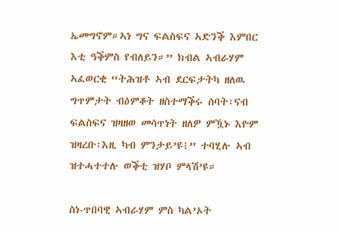ኤመግኖም።ኣነ ግና ፍልስፍና ኣድንቕ እምበር እቲ ዓቕምስ የብለይን።” ክብል ኣብራሃም ኣፈወርቂ “ትሕዝቶ ኣብ ደርፍታትካ ዘለዉ ግጥምታት ብዕምቆት ዘስተማቕሩ ሰባት፡ናብ ፍልስፍና ዝዛዘወ መሳጥነት ዘለዎ ምዃኑ እዮም ዝዛረቡ፡እዚ ካብ ምንታይ’ዩ፧” ተባሂሉ ኣብ ዝተሓተተሉ ወቕቲ ዝሃቦ ምላሽ’ዩ።

ስነ-ጥበባዊ ኣብራሃም ምስ ካል’ኦት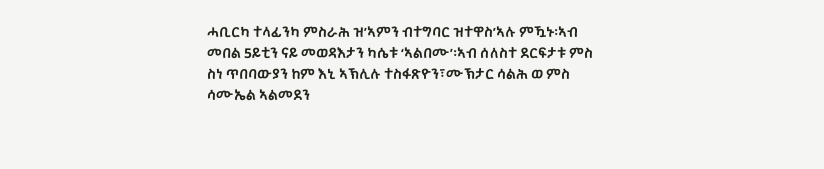ሓቢርካ ተላፊንካ ምስራሕ ዝ’ኣምን ብተግባር ዝተዋስ’ኣሉ ምዃኑ፡ኣብ መበል 5ይቲን ናይ መወዳእታን ካሴቱ ‘ኣልበሙ’፡ኣብ ሰለስተ ደርፍታቱ ምስ ስነ ጥበባውያን ከም እኒ ኣኽሊሉ ተስፋጽዮን፣ሙኽታር ሳልሕ ወ ምስ ሳሙኤል ኣልመደን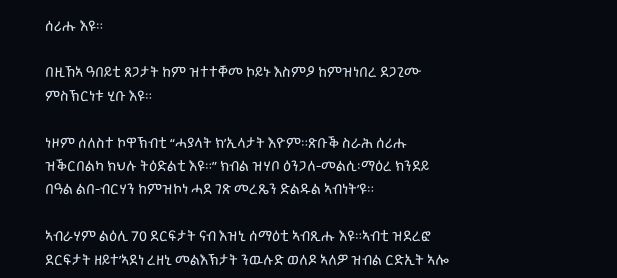ሰሪሑ እዩ።

በዚኸኣ ዓበይቲ ጸጋታት ከም ዝተተቐመ ኮይኑ እስምዖ ከምዝነበረ ደጋጊሙ ምስኽርነቱ ሂቡ እዩ።

ነዞም ሰለስተ ኮዋኽብቲ “ሓያላት ክ’ኢላታት እዮም።ጽቡቕ ስራሕ ሰሪሑ ዝቕርበልካ ክህሉ ትዕድልቲ እዩ።” ክብል ዝሃቦ ዕንጋለ-መልሲ፡ማዕረ ክንደይ በዓል ልበ-ብርሃን ከምዝኮነ ሓደ ገጽ መረጼን ድልዱል ኣብነት’ዩ።

ኣብራሃም ልዕሊ 70 ደርፍታት ናብ እዝኒ ሰማዕቲ ኣብጺሑ እዩ።ኣብቲ ዝደረፎ ደርፍታት ዘይተ’ኣደነ ረዘኒ መልእኽታት ንዉሉድ ወለዶ ኣለዎ ዝብል ርድኢት ኣሎ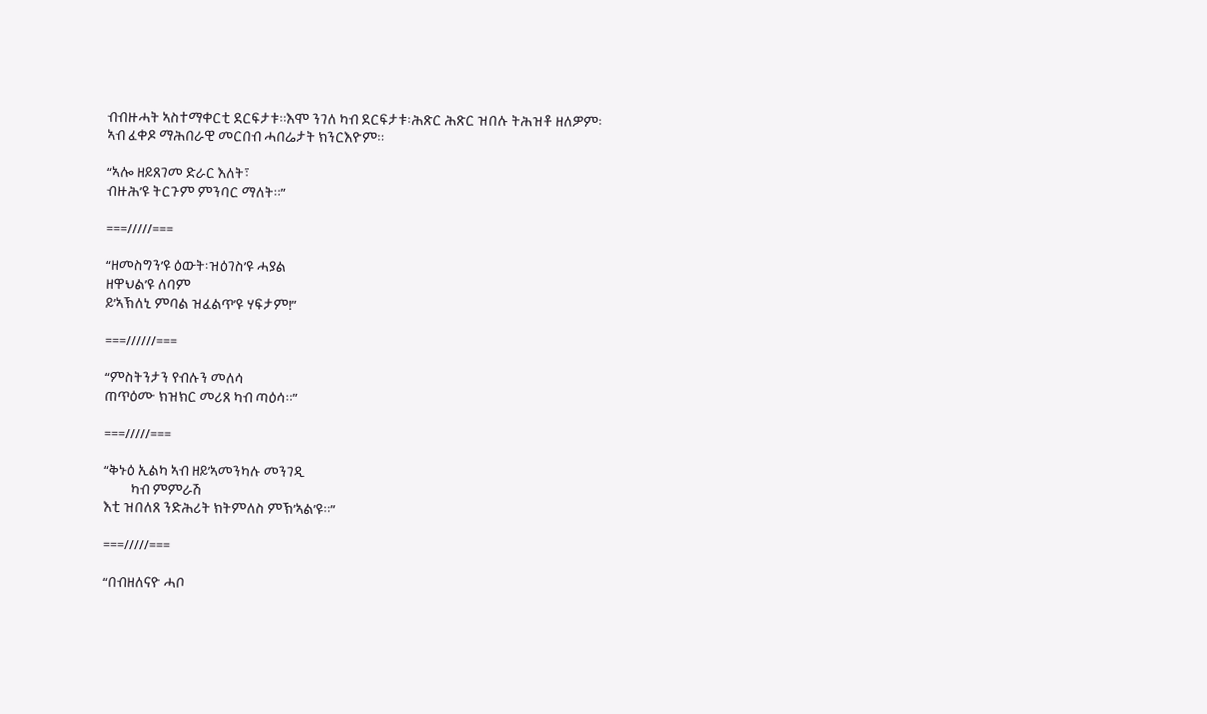ብብዙሓት ኣስተማቀርቲ ደርፍታቱ።እሞ ንገለ ካብ ደርፍታቱ፡ሕጽር ሕጽር ዝበሉ ትሕዝቶ ዘለዎም፡ኣብ ፈቀዶ ማሕበራዊ መርበብ ሓበሬታት ክንርእዮም።

“ኣሎ ዘይጸገመ ድራር እለት፣
ብዙሕ’ዩ ትርጉም ምንባር ማለት።”

===/////===

“ዘመስግን’ዩ ዕውት፡ዝዕገስ’ዩ ሓያል
ዘዋህል’ዩ ለባም
ይ’ኣኽለኒ ምባል ዝፈልጥ’ዩ ሃፍታም!”

===//////===

“ምስትንታን የብሉን መለሳ
ጠጥዕሙ ክዝክር መሪጸ ካብ ጣዕሳ።”

===/////===

“ቅኑዕ ኢልካ ኣብ ዘይ’ኣመንካሉ መንገዲ
         ካብ ምምራሽ
እቲ ዝበለጸ ንድሕሪት ክትምለስ ምኽ’ኣል’ዩ።”

===/////===

“በብዘለናዮ ሓቦ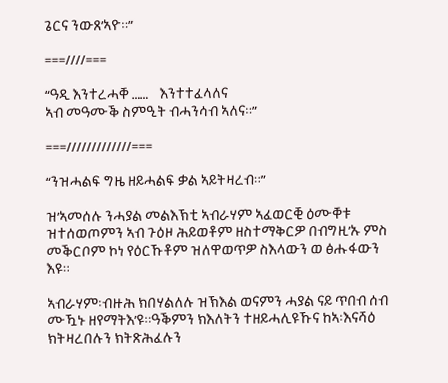ጌርና ንውጸ’ኣዮ።”

===////===

“ዓዲ እንተረሓቐ ……    እንተተፈላለና
ኣብ መዓሙቕ ስምዒት ብሓንሳብ ኣለና።”

===/////////////===

“ንዝሓልፍ ግዜ ዘይሓልፍ ቃል ኣይትዛረብ።”

ዝ’ኣመሰሉ ንሓያል መልእኽቲ ኣብራሃም ኣፈወርቒ ዕሙቐቱ ዝተሰወጦምን ኣብ ጉዕዞ ሕይወቶም ዘስተማቅርዎ በብግዚ’ኡ ምስ መቕርቦም ኮነ የዕርኹቶም ዝለዋወጥዎ ስእላውን ወ ፅሑፋውን እዩ።

ኣብራሃም፡ብዙሕ ክበሃልለሉ ዝኽእል ወናምን ሓያል ናይ ጥበብ ሰብ ሙዃኑ ዘየማትእ’ዩ።ዓቕምን ክእለትን ተዘይሓሊዩኹና ከኣ፡እናሻዕ ክትዛረበሉን ክትጽሕፈሉን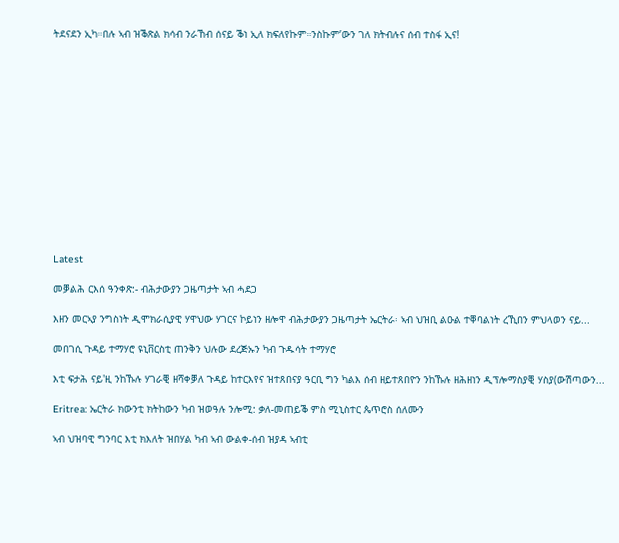ትደናደን ኢካ።በሉ ኣብ ዝቕጽል ክሳብ ንራኸብ ሰናይ ቕነ ኢለ ክፍለየኩም።ንስኩም’ውን ገለ ክትብሉና ሰብ ተስፋ ኢና!














Latest

መቓልሕ ርእሰ ዓንቀጽ:- ብሕታውያን ጋዜጣታት ኣብ ሓደጋ

እዘን መርኣያ ንግስነት ዲሞክራሲያዊ ሃዋህው ሃገርና ኮይነን ዘሎዋ ብሕታውያን ጋዜጣታት ኤርትራ፡ ኣብ ህዝቢ ልዑል ተቐባልነት ረኺበን ምህላወን ናይ...

መበገሲ ጉዳይ ተማሃሮ ዩኒቨርስቲ ጠንቅን ህሉው ደረጅኡን ካብ ጉዱሳት ተማሃሮ

እቲ ፍታሕ ናይ'ዚ ንከኹሉ ሃገራቒ ዘሻቀቓለ ጉዳይ ከተርእየና ዝተጸበናያ ዓርቢ ግን ካልእ ሰብ ዘይተጸበዮን ንከኹሉ ዘሕዘነን ዲፕሎማስያቒ ሃስያ(ውሽጣውን...

Eritrea: ኤርትራ ክውንቲ ክትከውን ካብ ዝወዓሉ ንሎሚ: ቃለ-መጠይቕ ምስ ሚኒስተር ጴጥሮስ ሰለሙን

ኣብ ህዝባዊ ግንባር እቲ ክእለት ዝበሃል ካብ ኣብ ውልቀ-ሰብ ዝያዳ ኣብቲ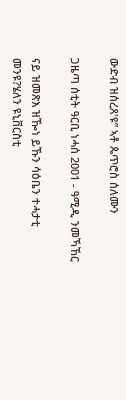ውድብ ዝሰረጸ'ዩ” ኣቶ ጴጥሮስ ሰለሙን

ጋዜጣ ሰቲት ዓርቢ ነሓሰ 2001 - ዓሚዲ ንመኻኸር

ናይ ዝመጽእ ዝዀነ ይኹን ሳዕቤን ተሓታቲ መንዩ?ሄለን ዩኒቨርስቲ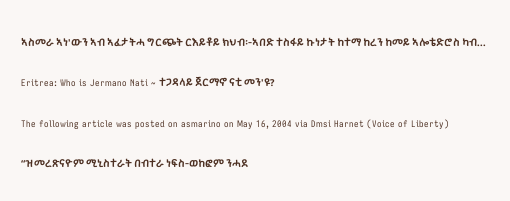ኣስመራ ኣነ'ውን ኣብ ኣፈታትሓ ግርጭት ርእይቶይ ክህብ፡-ኣበድ ተስፋይ ኩነታት ከተማ ከረን ከመይ ኣሎቴድሮስ ካብ...

Eritrea: Who is Jermano Nati ~ ተጋዳላይ ጀርማኖ ናቲ መን'ዩ?

The following article was posted on asmarino on May 16, 2004 via Dmsi Harnet (Voice of Liberty)

“ዝመረጽናዮም ሚኒስተራት በብተራ ነፍስ-ወከፎም ንሓደ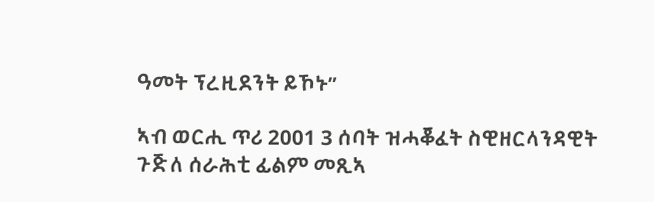ዓመት ፕረዚደንት ይኾኑ”

ኣብ ወርሒ ጥሪ 2001 3 ሰባት ዝሓቖፈት ስዊዘርላንዳዊት ጉጅለ ሰራሕቲ ፊልም መጺኣ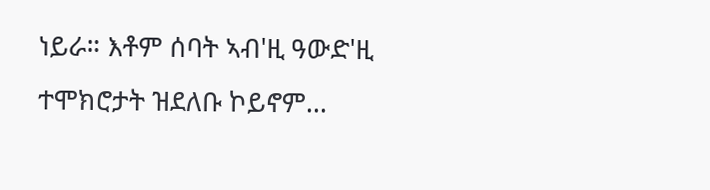ነይራ። እቶም ሰባት ኣብ'ዚ ዓውድ'ዚ ተሞክሮታት ዝደለቡ ኮይኖም...